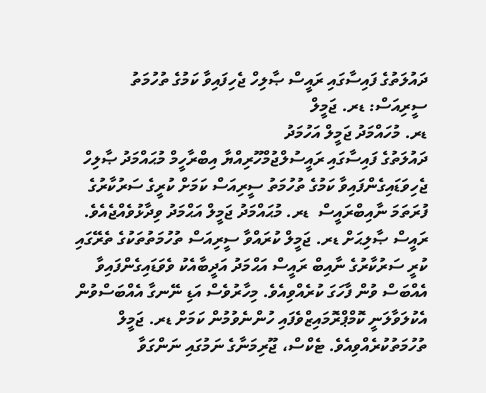ދައުލަތުގެ ފައިސާގައި ރައީސް ޞާލިހް ޖެހިފައިވާ ކަމުގެ ތުހުމަތު ސީރިއަސް: ޑރ. ޖަމީލް
ޑރ. މުހައްމަދު ޖަމީލް އަހުމަދު
ދައުލަތުގެ ފައިސާގައި ރައީސުލްޖުމްހޫރިއްޔާ އިބްރާހީމް މުޙައްމަދު ޞާލިހް ޖެހިވަޑައިގެންފައިވާ ކަމުގެ ތުހުމަތު ސީރިއަސް ކަމަށް ކުރީގެ ސަރުކާރުގެ ފުރަތަމަ ނާއިބްރައީސް  ޑރ. މުޙައްމަދު ޖަމީލް އަޙްމަދު ވިދާޅުވެއްޖެއެވެ.
ރައީސް ޞާލިޙަށް ޑރ. ޖަމީލް ކުރައްވާ ސީރިއަސް ތުހުމަތުތަކުގެ ތެރޭގައި ކުރީ ސަރުކާރުގެ ނާއިބް ރައީސް އަޙްމަދު އަދީބާއެކު ވެވަޑައިގެންފައިވާ އެއްބަސް ވުން ފާހަގަ ކުރެއްވިއެވެ. މިހާރުވެސް އަޑި ނޭނގާ އެއްބަސްވުން އެކުލަވާލަނީ ކޮމްޕްރޮމައިޒްވެފައި ހުންނެވުމުން ކަމަށް ޑރ. ޖަމީލް ތުހުމަތުކުރެއްވިއެވެ. ޓެކްސް، ޖޫރިމަނާގެ ނަމުގައި ނަންގަވާ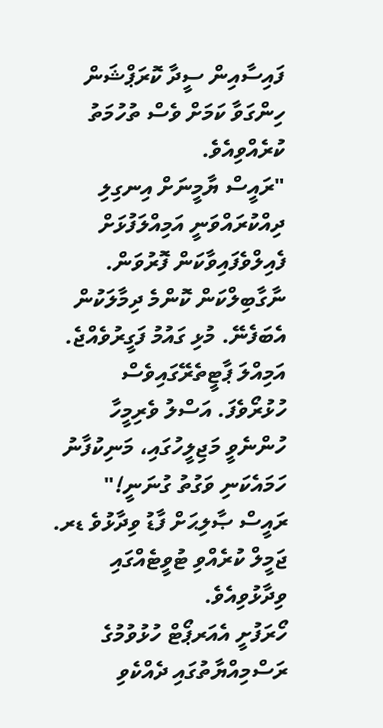ފައިސާއިން ސީދާ ކޮރަޕްޝަން ހިންގަވާ ކަމަށް ވެސް ތުހުމަތު ކުރެއްވިއެވެ.
"ރައީސް ޔާމީނަށް އިނގިލި ދިއްކުރައްވަނީ އަމިއްލަފުޅަށް ފެއިލްވެފައިވާކަން ފޮރުވަން. ނާގާބިލްކަން ކޮންމެ ދިމާލަކުން އެބަފެނޭ. މުޅި ގައުމު ފަގީރުވެއްޖެ. އަމިއްލަ ޕާޓީތެރޭގައިވެސް ހުޅުރޯވެފަ. އަސްލު ވެރިމީހާ ހުންނެވީ މަޖިލީހުގައި، މަނިކުފާނު ހަމައެކަނި ވަގުތު ގުނަނީ!" ރައީސް ޞާލިޙަށް ފާޑު ވިދާޅުވެ ޑރ. ޖަމީލް ކުރެއްވި ޓުވީޓެއްގައި ވިދާޅުވިއެވެ.
ހޯރަފުށީ އެއަރޕޯޓް ހުޅުވުމުގެ ރަސްމިއްޔާތުގައި ދެއްކެވި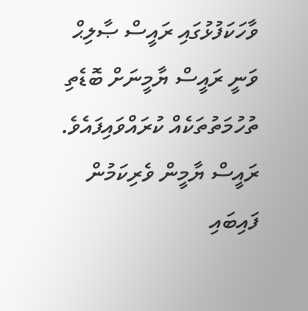ވާހަކަފުޅުގައި ރައީސް ޞާލިޙް ވަނީ ރައީސް ޔާމީނަށް ބޮޑެތި ތުހުމަތުތަކެއް ކުރައްވައިފައެވެ. ރައީސް ޔާމީން ވެރިކަމުން ފައިބައި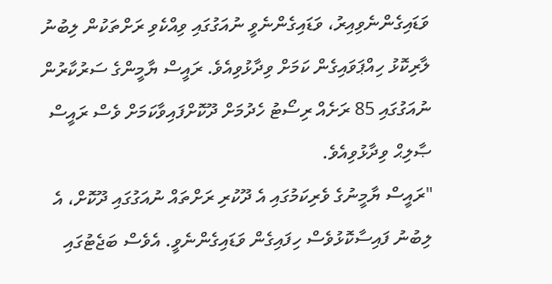ވަޑައިގެންނެވިއިރު، ވަޑައިގެންނެވީ ނުއަގުގައި ވިއްކެވި ރަށްތަކުން ލިބުނު ލާރިކޮޅު ހިއްޕަވައިގެން ކަމަށް ވިދާޅުވިއެވެ. ރައީސް ޔާމީންގެ ސަރުކާރުން ނުއަގުގައި 85 ރަށެއް ރިސޯޓު ހެދުމަށް ދޫކޮށްފައިވާކަމަށް ވެސް ރައީސް ޞާލިޙް ވިދާޅުވިއެވެ.
"ރައީސް ޔާމީނުގެ ވެރިކަމުގައި އެ ދޫކުރި ރަށްތައް ނުއަގުގައި ދޫކޮށް، އެ ލިބުނު ފައިސާކޮޅުވެސް ހިފައިގެން ވަޑައިގެންނެވީ. އެވެސް ބަޖެޓުގައި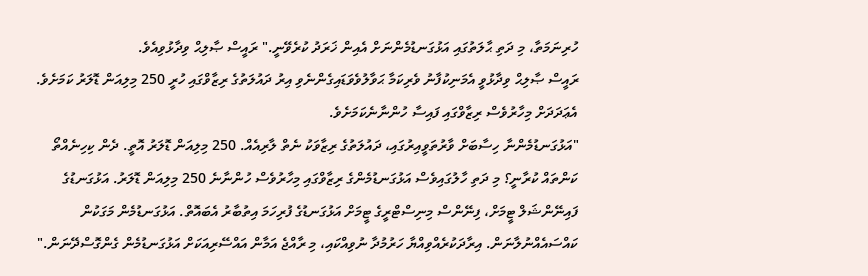ހުރިނަމަތާ، މި ދަތި ޙާލަތުގައި އަޅުގަނޑުމެންނަށް އެއިން ޚަރަދު ކުރެވޭނީ." ރައީސް ޞާލިޙް ވިދާޅުވިއެވެ.
ރައީސް ޞާލިޙް ވިދާޅުވީ އެމަނިކުފާނު ވެރިކަމާ ޙަވާލުވެވަޑައިގެންނެވި އިރު ދައުލަތުގެ ރިޒާވްގައި ހުރީ 250 މިލިއަން ޑޮލަރު ކަމަށެވެ. އެޢަދަދަށް މިހާރުވެސް ރިޒާވްގައި ފައިސާ ހުންނާނެކަމަށެވެ.
"އަޅުގަނޑުމެންނާ ހިސާބަށް ވާރުތަވީއިރުގައި، ދައުލަތުގެ ރިޒާވަކު ނެތް ލާރިއެއް. 250 މިލިއަން ޑޮލަރު އޮތީ. ދެން ކިހިނެއްތޯ ކަންތައް ކުރާނީ؟ މި ދަތި ހާލުގައިވެސް އަޅުގަނޑުމެންގެ ރިޒާވްގައި މިހާރުވެސް ހުންނާނެ 250 މިލިއަން ޑޮލަރު. އަޅުގަނޑުގެ ފައިނޭންޝަލް ޓީމަށް، ފިނޭންސް މިނިސްޓްރީގެ ޓީމަށް އަޅުގަނޑުގެ ފުރިހަމަ އިތުބާރު އެބައޮތް. އަޅުގަނޑުމެން މަގަކުން ކައްސައެއްނުލާނަން. އިރާދަކުރެއްވިއްޔާ ހަރުމުދާ ނުވިއްކައި، މި ރާއްޖެ އަމާން އައްސޭރިއަކަށް އަޅުގަނޑުމެން ގެންގޮސްދޭނަން."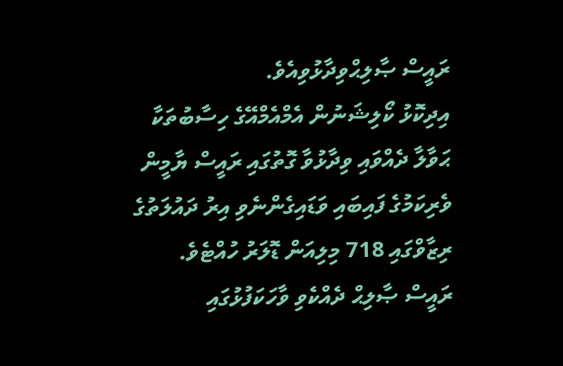ރައީސް ޞާލިޙްވިދާޅުވިއެވެ.
އިދިކޮޅު ކޯލިޝަނުން އެމްއެމްއޭގެ ހިސާބުތަކާ ޙަވާލާ ދެއްވައި ވިދާޅުވާ ގޮތުގައި ރައީސް ޔާމީން ވެރިކަމުގެ ފައިބައި ވަޑައިގެންނެވި އިރު ދައުލަތުގެ ރިޒާވްގައި 718 މިލިއަން ޑޮލަރު ހުއްޓެވެ.
ރައީސް ޞާލިޙް ދެއްކެވި ވާހަކަފުޅުގައި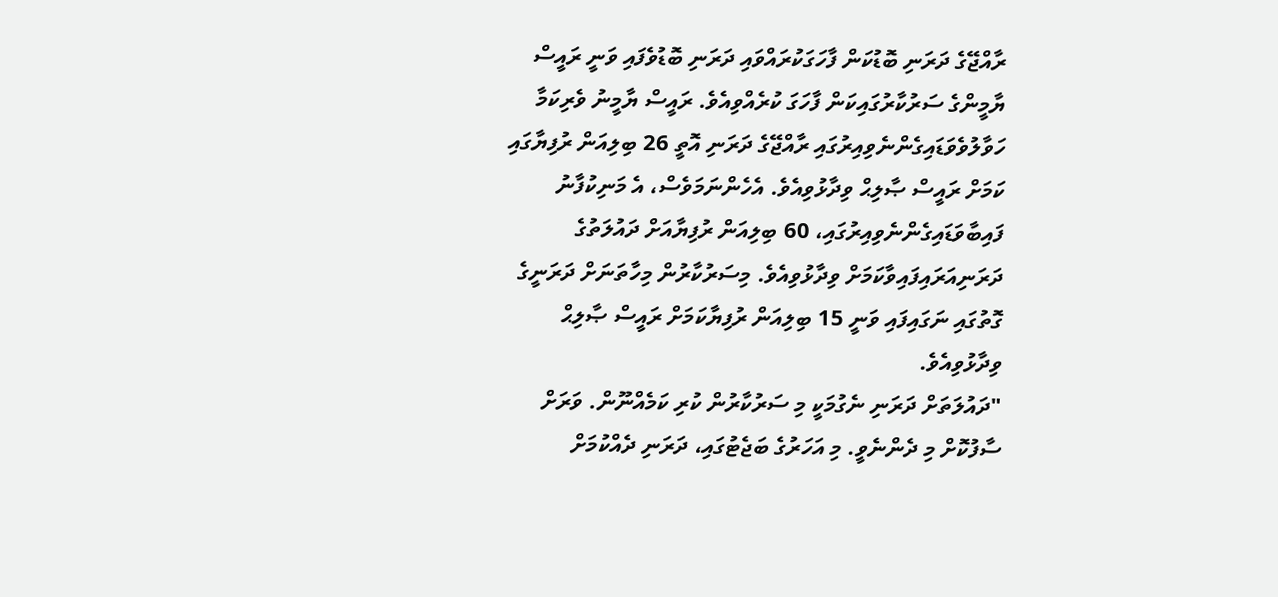ރާއްޖޭގެ ދަރަނި ބޮޑުކަން ފާހަގަކުރައްވައި ދަރަނި ބޮޑުވެފައި ވަނީ ރައީސް ޔާމީންގެ ސަރުކާރުގައިކަން ފާހަގަ ކުރެއްވިއެވެ. ރައީސް ޔާމީނު ވެރިކަމާ ހަވާލުވެވަޑައިގެންނެވިއިރުގައި ރާއްޖޭގެ ދަރަނި އޮތީ 26 ބިލިއަން ރުފިޔާގައި ކަމަށް ރައީސް ޞާލިޙް ވިދާޅުވިއެވެ. އެހެންނަމަވެސް، އެ މަނިކުފާނު ފައިބާވަޑައިގެންނެވިއިރުގައި، 60 ބިލިއަން ރުފިޔާއަށް ދައުލަތުގެ ދަރަނިއަރައިފައިވާކަމަށް ވިދާޅުވިއެވެ. މިސަރުކާރުން މިހާތަނަށް ދަރަނީގެ ގޮތުގައި ނަގައިފައި ވަނީ 15 ބިލިއަން ރުފިޔާކަމަށް ރައީސް ޞާލިޙް ވިދާޅުވިއެވެ.
"ދައުލަތަށް ދަރަނި ނެގުމަކީ މި ސަރުކާރުން ކުރި ކަމެއްނޫން. ވަރަށް ސާފުކޮށް މި ދެންނެވީ. މި އަހަރުގެ ބަޖެޓުގައި، ދަރަނި ދެއްކުމަށް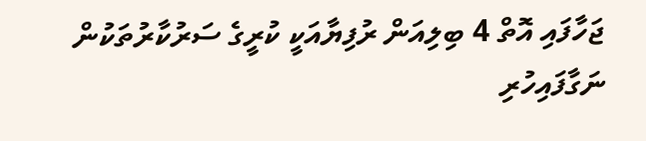ޖަހާފައި އޮތް 4 ބިލިއަން ރުފިޔާއަކީ ކުރީގެ ސަރުކާރުތަކުން ނަގާފައިހުރި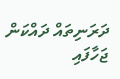ދަރަނިތައް ދައްކަން ޖަހާފައި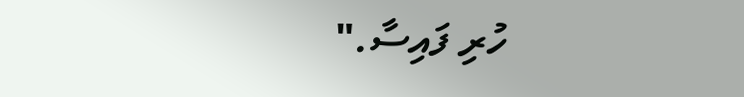ހުރި ފައިސާ."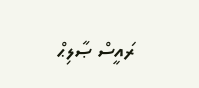ރައީސް ޞާލިޙް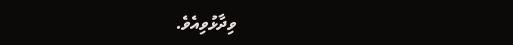ވިދާޅުވިއެވެ.